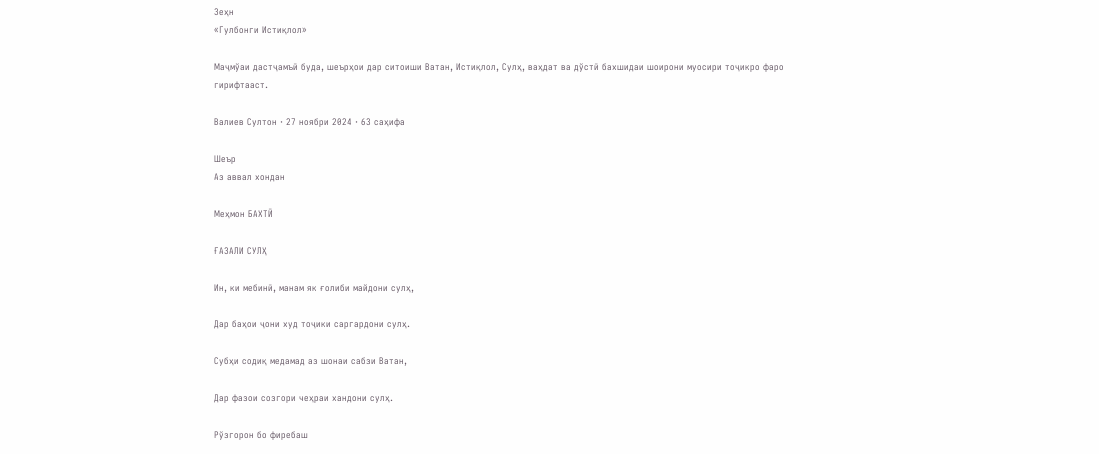Зеҳн
«Гулбонги Истиқлол»

Маҷмўаи дастҷамъӣ буда, шеърҳои дар ситоиши Ватан, Истиқлол, Сулҳ, ваҳдат ва дўстӣ бахшидаи шоирони муосири тоҷикро фаро гирифтааст.

Валиев Султон · 27 ноябри 2024 · 63 саҳифа

Шеър
Аз аввал хондан

Меҳмон БАХТӢ

ҒАЗАЛИ СУЛҲ

Ин, ки мебинӣ, манам як ғолиби майдони сулҳ,

Дар баҳои ҷони худ тоҷики саргардони сулҳ.

Субҳи содиқ медамад аз шонаи сабзи Ватан,

Дар фазои созгори чеҳраи хандони сулҳ.

Рўзгорон бо фиребаш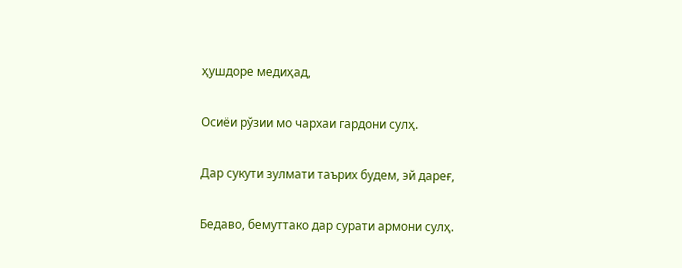ҳушдоре медиҳад,

Осиёи рўзии мо чархаи гардони сулҳ.

Дар сукути зулмати таърих будем, эй дареғ,

Бедаво, бемуттако дар сурати армони сулҳ.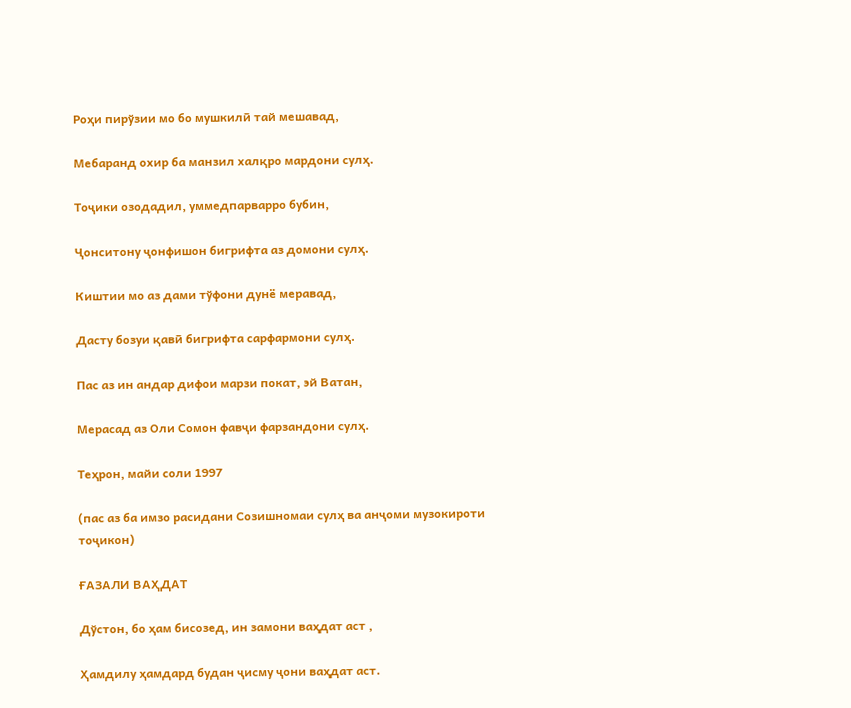Роҳи пирўзии мо бо мушкилӣ тай мешавад,

Мебаранд охир ба манзил халқро мардони сулҳ.

Тоҷики озодадил, уммедпарварро бубин,

Ҷонситону ҷонфишон бигрифта аз домони сулҳ.

Киштии мо аз дами тўфони дунё меравад,

Дасту бозуи қавӣ бигрифта сарфармони сулҳ.

Пас аз ин андар дифои марзи покат, эй Ватан,

Мерасад аз Оли Сомон фавҷи фарзандони сулҳ.

Теҳрон, майи соли 1997

(пас аз ба имзо расидани Созишномаи сулҳ ва анҷоми музокироти тоҷикон)

ҒАЗАЛИ ВАҲДАТ

Дўстон, бо ҳам бисозед, ин замони ваҳдат аст ,

Ҳамдилу ҳамдард будан ҷисму ҷони ваҳдат аст.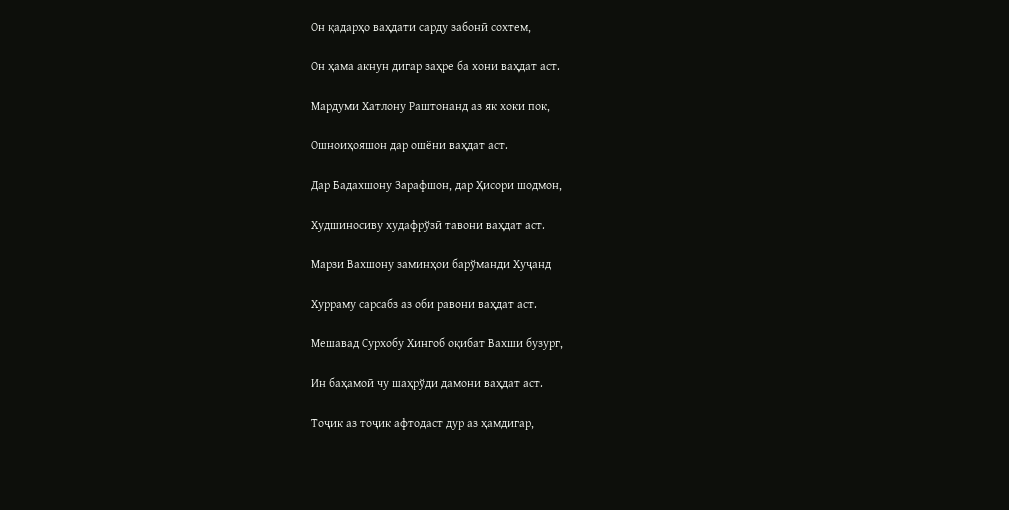Он қадарҳо ваҳдати сарду забонӣ сохтем,

Он ҳама акнун дигар заҳре ба хони ваҳдат аст.

Мардуми Хатлону Раштонанд аз як хоки пок,

Ошноиҳояшон дар ошёни ваҳдат аст.

Дар Бадахшону Зарафшон, дар Ҳисори шодмон,

Худшиносиву худафрўзӣ тавони ваҳдат аст.

Марзи Вахшону заминҳои барўманди Хуҷанд

Хурраму сарсабз аз оби равони ваҳдат аст.

Мешавад Сурхобу Хингоб оқибат Вахши бузург,

Ин баҳамоӣ чу шаҳрўди дамони ваҳдат аст.

Тоҷик аз тоҷик афтодаст дур аз ҳамдигар,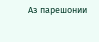Аз парешонии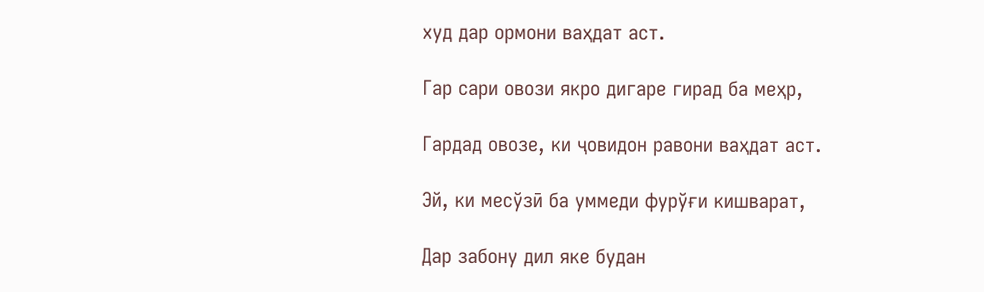худ дар ормони ваҳдат аст.

Гар сари овози якро дигаре гирад ба меҳр,

Гардад овозе, ки ҷовидон равони ваҳдат аст.

Эй, ки месўзӣ ба уммеди фурўғи кишварат,

Дар забону дил яке будан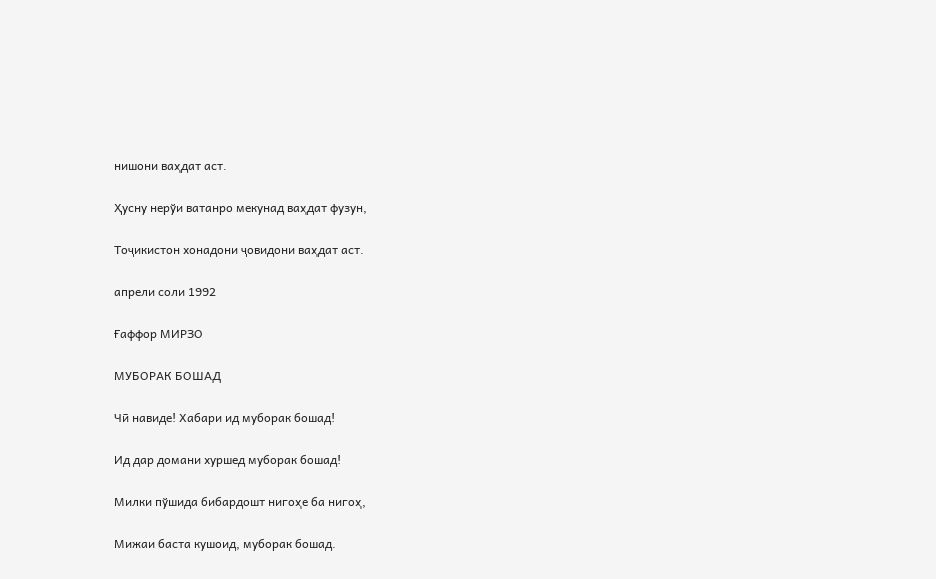нишони ваҳдат аст.

Ҳусну нерўи ватанро мекунад ваҳдат фузун,

Тоҷикистон хонадони ҷовидони ваҳдат аст.

апрели соли 1992

Ғаффор МИРЗО

МУБОРАК БОШАД

Чӣ навиде! Хабари ид муборак бошад!

Ид дар домани хуршед муборак бошад!

Милки пўшида бибардошт нигоҳе ба нигоҳ,

Мижаи баста кушоид, муборак бошад.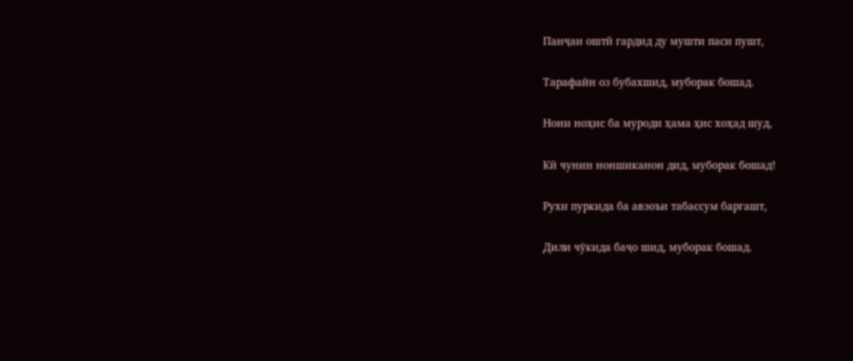Панҷаи оштӣ гардид ду мушти паси пушт,

Тарафайн оз бубахшид, муборак бошад.

Нони ноҳис ба муроди ҳама ҳис хоҳад шуд,

Кӣ чунин ноншиканон дид, муборак бошад!

Рухи пуркида ба авзоъи табассум баргашт,

Дили чўкида баҷо шид, муборак бошад.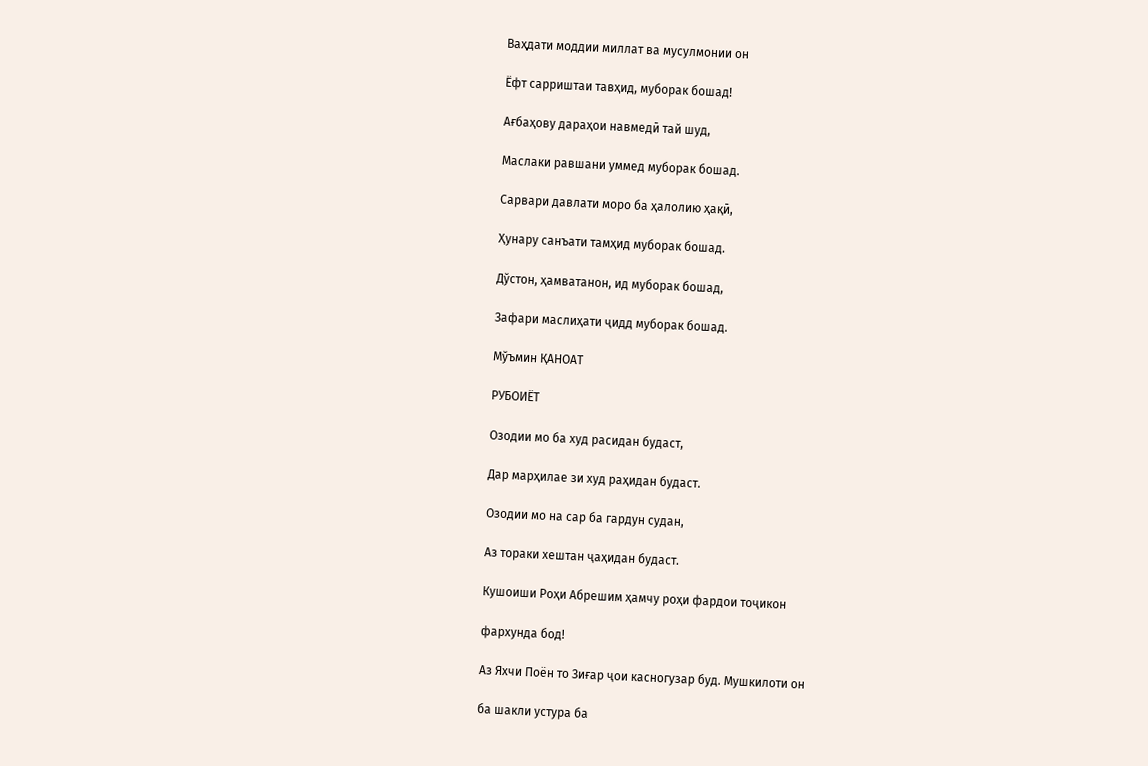Ваҳдати моддии миллат ва мусулмонии он

Ёфт сарриштаи тавҳид, муборак бошад!

Ағбаҳову дараҳои навмедӣ тай шуд,

Маслаки равшани уммед муборак бошад.

Сарвари давлати моро ба ҳалолию ҳақӣ,

Ҳунару санъати тамҳид муборак бошад.

Дўстон, ҳамватанон, ид муборак бошад,

Зафари маслиҳати ҷидд муборак бошад.

Мўъмин ҚАНОАТ

РУБОИЁТ

Озодии мо ба худ расидан будаст,

Дар марҳилае зи худ раҳидан будаст.

Озодии мо на сар ба гардун судан,

Аз тораки хештан ҷаҳидан будаст.

Кушоиши Роҳи Абрешим ҳамчу роҳи фардои тоҷикон

фархунда бод!

Аз Яхчи Поён то Зиғар ҷои касногузар буд. Мушкилоти он

ба шакли устура ба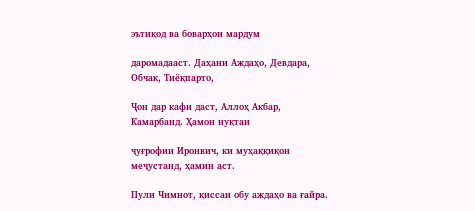эътиқод ва боварҳои мардум

даромадааст. Даҳани Аждаҳо, Девдара, Обчак, Тиёқпарто,

Ҷон дар кафи даст, Аллоҳ Акбар, Камарбанд. Ҳамон нуқтаи

ҷуғрофии Иронвич, ки муҳаққиқон меҷустанд, ҳамин аст.

Пули Чимнот, қиссаи обу аждаҳо ва ғайра.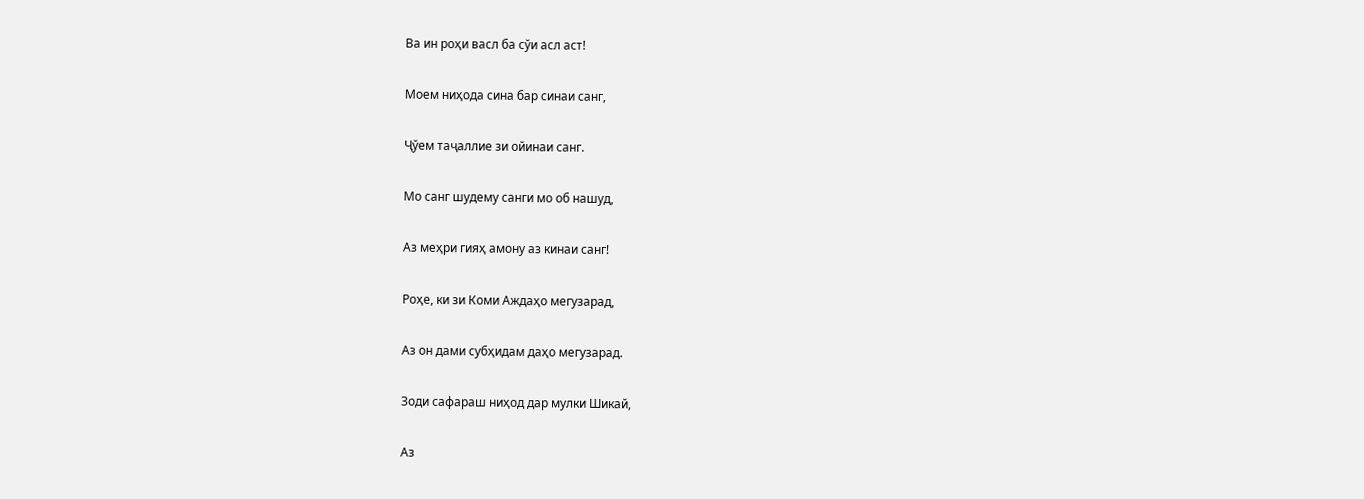Ва ин роҳи васл ба сўи асл аст!

Моем ниҳода сина бар синаи санг,

Ҷўем таҷаллие зи ойинаи санг.

Мо санг шудему санги мо об нашуд,

Аз меҳри гияҳ амону аз кинаи санг!

Роҳе, ки зи Коми Аждаҳо мегузарад,

Аз он дами субҳидам даҳо мегузарад.

Зоди сафараш ниҳод дар мулки Шикай,

Аз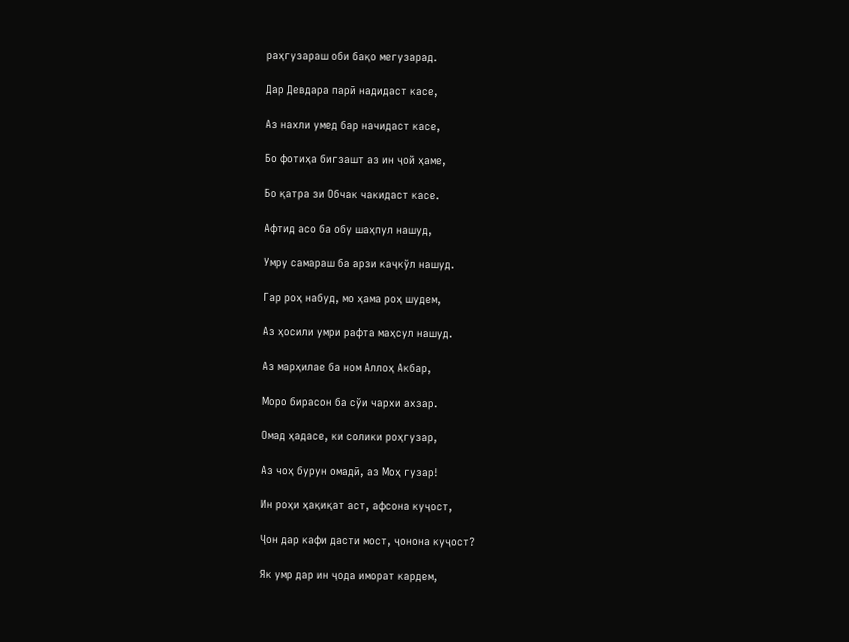раҳгузараш оби бақо мегузарад.

Дар Девдара парӣ надидаст касе,

Аз нахли умед бар начидаст касе,

Бо фотиҳа бигзашт аз ин ҷой ҳаме,

Бо қатра зи Обчак чакидаст касе.

Афтид асо ба обу шаҳпул нашуд,

Умру самараш ба арзи каҷкўл нашуд.

Гар роҳ набуд, мо ҳама роҳ шудем,

Аз ҳосили умри рафта маҳсул нашуд.

Аз марҳилае ба ном Аллоҳ Акбар,

Моро бирасон ба сўи чархи ахзар.

Омад ҳадасе, ки солики роҳгузар,

Аз чоҳ бурун омадӣ, аз Моҳ гузар!

Ин роҳи ҳақиқат аст, афсона куҷост,

Ҷон дар кафи дасти мост, ҷонона куҷост?

Як умр дар ин ҷода иморат кардем,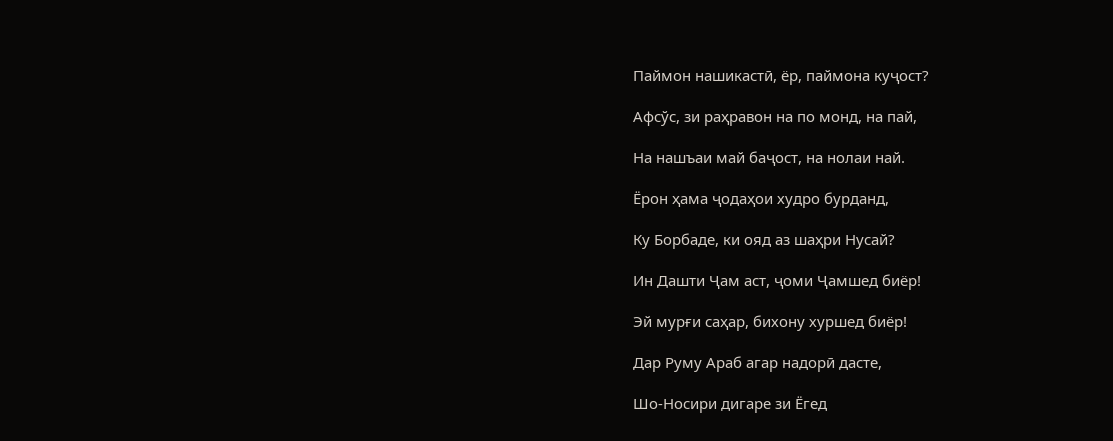Паймон нашикастӣ, ёр, паймона куҷост?

Афсўс, зи раҳравон на по монд, на пай,

На нашъаи май баҷост, на нолаи най.

Ёрон ҳама ҷодаҳои худро бурданд,

Ку Борбаде, ки ояд аз шаҳри Нусай?

Ин Дашти Ҷам аст, ҷоми Ҷамшед биёр!

Эй мурғи саҳар, бихону хуршед биёр!

Дар Руму Араб агар надорӣ дасте,

Шо-Носири дигаре зи Ёгед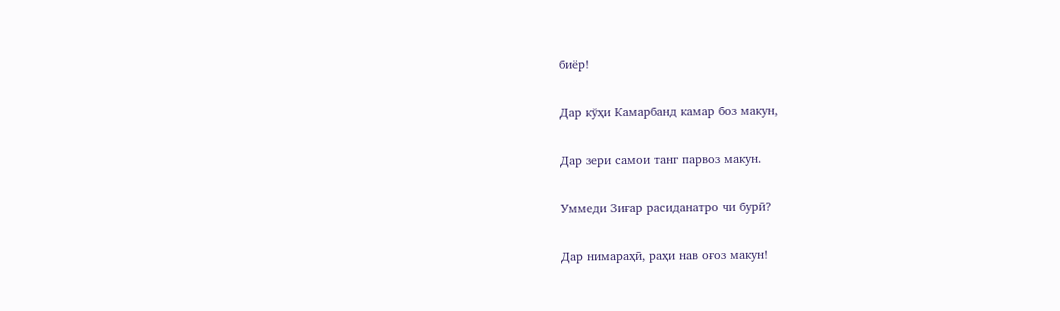биёр!

Дар кўҳи Камарбанд камар боз макун,

Дар зери самои танг парвоз макун.

Уммеди Зиғар расиданатро чи бурӣ?

Дар нимараҳӣ, раҳи нав оғоз макун!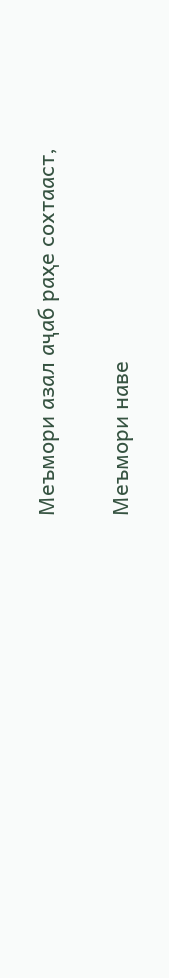Меъмори азал аҷаб раҳе сохтааст,

Меъмори наве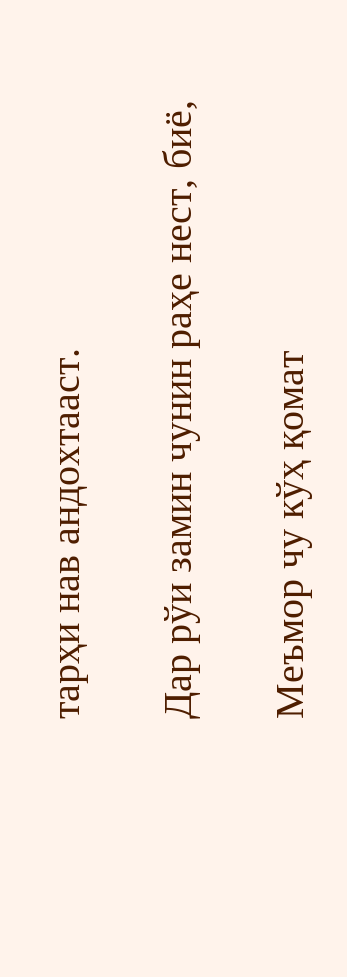тарҳи нав андохтааст.

Дар рўи замин чунин раҳе нест, биё,

Меъмор чу кўҳ қомат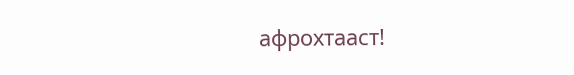афрохтааст!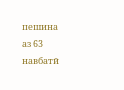пешина
аз 63
навбатӣ